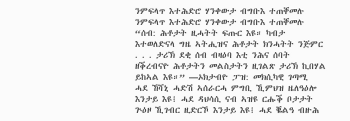ንምፍላጥ እተሕድሮ ሃንቀውታ ብግቡእ ተጠቐመሉ
ንምፍላጥ እተሕድሮ ሃንቀውታ ብግቡእ ተጠቐመሉ
“ሰብ: ሕቶታት ዚሓትት ፍጡር እዩ። ካብታ እተወለድናላ ግዜ ኣትሒዝና ሕቶታት ክንሓትት ንጅምር . . . ታሪኽ ደቂ ሰብ ብዛዕባ እቲ ንሕና ሰባት ዘቕረብናዮ ሕቶታትን መልስታትን ዚገልጽ ታሪኽ ኪበሃል ይከኣል እዩ።” —ኦክታብዮ ፓዝ: መክሲካዊ ገጣሚ
ሓደ ኸሻኒ ሓድሽ ኣሰራርሓ ምግቢ ኺምህዝ ዜለዓዕሎ እንታይ እዩ፧ ሓደ ዳህሳሲ ናብ ኣዝዩ ርሑቕ ቦታታት ጕዕዞ ኺገብር ዚድርኾ እንታይ እዩ፧ ሓደ ቘልዓ ብዙሕ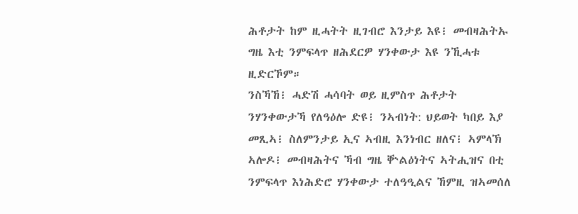ሕቶታት ከም ዚሓትት ዚገብሮ እንታይ እዩ፧ መብዛሕትኡ ግዜ እቲ ንምፍላጥ ዘሕደርዎ ሃንቀውታ እዩ ንኺሓቱ ዚድርኾም።
ንስኻኸ፧ ሓድሽ ሓሳባት ወይ ዚምስጥ ሕቶታት ንሃንቀውታኻ የለዓዕሎ ድዩ፧ ንኣብነት: ህይወት ካበይ እያ መጺኣ፧ ስለምንታይ ኢና ኣብዚ እንነብር ዘለና፧ ኣምላኽ ኣሎዶ፧ መብዛሕትና ኻብ ግዜ ቝልዕነትና ኣትሒዝና በቲ ንምፍላጥ እነሕድሮ ሃንቀውታ ተለዓዒልና ኸምዚ ዝኣመሰለ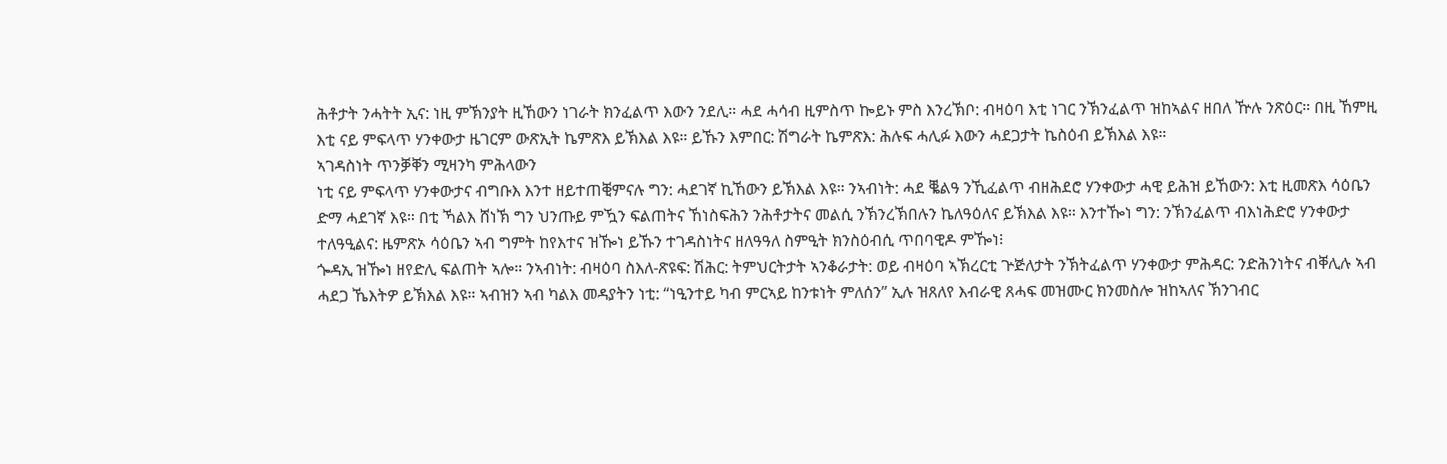ሕቶታት ንሓትት ኢና: ነዚ ምኽንያት ዚኸውን ነገራት ክንፈልጥ እውን ንደሊ። ሓደ ሓሳብ ዚምስጥ ኰይኑ ምስ እንረኽቦ: ብዛዕባ እቲ ነገር ንኽንፈልጥ ዝከኣልና ዘበለ ዅሉ ንጽዕር። በዚ ኸምዚ እቲ ናይ ምፍላጥ ሃንቀውታ ዜገርም ውጽኢት ኬምጽእ ይኽእል እዩ። ይኹን እምበር: ሽግራት ኬምጽእ: ሕሉፍ ሓሊፉ እውን ሓደጋታት ኬስዕብ ይኽእል እዩ።
ኣገዳስነት ጥንቓቐን ሚዛንካ ምሕላውን
ነቲ ናይ ምፍላጥ ሃንቀውታና ብግቡእ እንተ ዘይተጠቒምናሉ ግን: ሓደገኛ ኪኸውን ይኽእል እዩ። ንኣብነት: ሓደ ቘልዓ ንኺፈልጥ ብዘሕደሮ ሃንቀውታ ሓዊ ይሕዝ ይኸውን: እቲ ዚመጽእ ሳዕቤን ድማ ሓደገኛ እዩ። በቲ ኻልእ ሸነኽ ግን ህንጡይ ምዃን ፍልጠትና ኸነስፍሕን ንሕቶታትና መልሲ ንኽንረኽበሉን ኬለዓዕለና ይኽእል እዩ። እንተዀነ ግን: ንኽንፈልጥ ብእነሕድሮ ሃንቀውታ ተለዓዒልና: ዜምጽኦ ሳዕቤን ኣብ ግምት ከየእተና ዝዀነ ይኹን ተገዳስነትና ዘለዓዓለ ስምዒት ክንስዕብሲ ጥበባዊዶ ምዀነ፧
ጐዳኢ ዝዀነ ዘየድሊ ፍልጠት ኣሎ። ንኣብነት: ብዛዕባ ስእለ-ጽዩፍ: ሽሕር: ትምህርትታት ኣንቆራታት: ወይ ብዛዕባ ኣኽረርቲ ጕጅለታት ንኽትፈልጥ ሃንቀውታ ምሕዳር: ንድሕንነትና ብቐሊሉ ኣብ ሓደጋ ኼእትዎ ይኽእል እዩ። ኣብዝን ኣብ ካልእ መዳያትን ነቲ: “ነዒንተይ ካብ ምርኣይ ከንቱነት ምለሰን” ኢሉ ዝጸለየ እብራዊ ጸሓፍ መዝሙር ክንመስሎ ዝከኣለና ኽንገብር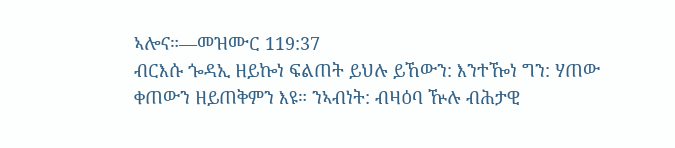ኣሎና።—መዝሙር 119:37
ብርእሱ ጐዳኢ ዘይኰነ ፍልጠት ይህሉ ይኸውን: እንተዀነ ግን: ሃጠው ቀጠውን ዘይጠቅምን እዩ። ንኣብነት: ብዛዕባ ዅሉ ብሕታዊ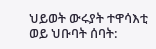ህይወት ውሩያት ተዋሳእቲ ወይ ህቡባት ሰባት: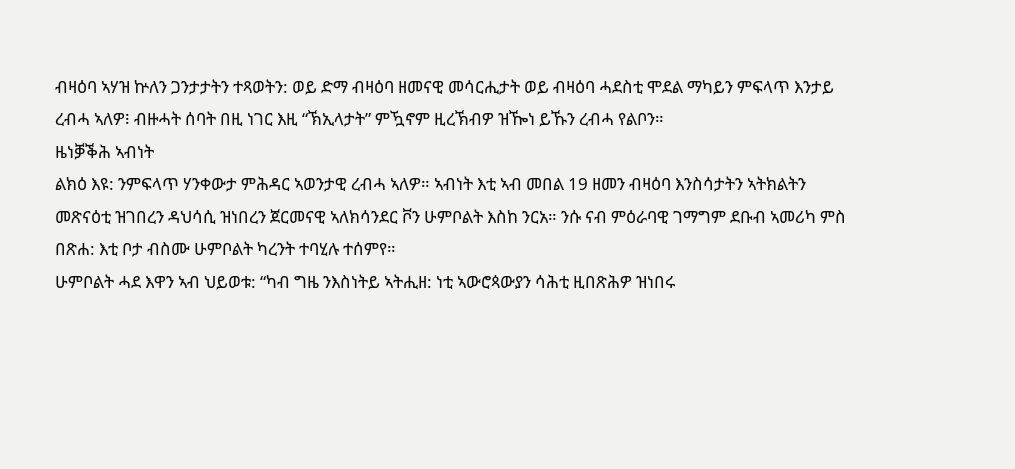ብዛዕባ ኣሃዝ ኵለን ጋንታታትን ተጻወትን: ወይ ድማ ብዛዕባ ዘመናዊ መሳርሒታት ወይ ብዛዕባ ሓደስቲ ሞደል ማካይን ምፍላጥ እንታይ ረብሓ ኣለዎ፧ ብዙሓት ሰባት በዚ ነገር እዚ “ኽኢላታት” ምዃኖም ዚረኽብዎ ዝዀነ ይኹን ረብሓ የልቦን።
ዜነቓቕሕ ኣብነት
ልክዕ እዩ: ንምፍላጥ ሃንቀውታ ምሕዳር ኣወንታዊ ረብሓ ኣለዎ። ኣብነት እቲ ኣብ መበል 19 ዘመን ብዛዕባ እንስሳታትን ኣትክልትን መጽናዕቲ ዝገበረን ዳህሳሲ ዝነበረን ጀርመናዊ ኣለክሳንደር ቮን ሁምቦልት እስከ ንርአ። ንሱ ናብ ምዕራባዊ ገማግም ደቡብ ኣመሪካ ምስ በጽሐ: እቲ ቦታ ብስሙ ሁምቦልት ካረንት ተባሂሉ ተሰምየ።
ሁምቦልት ሓደ እዋን ኣብ ህይወቱ: “ካብ ግዜ ንእስነትይ ኣትሒዘ: ነቲ ኣውሮጳውያን ሳሕቲ ዚበጽሕዎ ዝነበሩ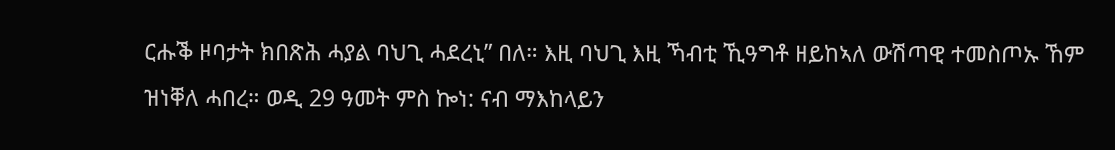ርሑቕ ዞባታት ክበጽሕ ሓያል ባህጊ ሓደረኒ” በለ። እዚ ባህጊ እዚ ኻብቲ ኺዓግቶ ዘይከኣለ ውሽጣዊ ተመስጦኡ ኸም ዝነቐለ ሓበረ። ወዲ 29 ዓመት ምስ ኰነ: ናብ ማእከላይን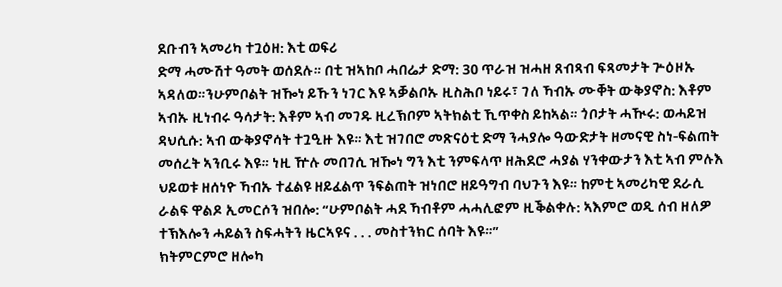ደቡብን ኣመሪካ ተጓዕዘ: እቲ ወፍሪ
ድማ ሓሙሽተ ዓመት ወሰደሉ። በቲ ዝኣከቦ ሓበሬታ ድማ: 30 ጥራዝ ዝሓዘ ጸብጻብ ፍጻመታት ጕዕዞኡ ኣዳለወ።ንሁምቦልት ዝዀነ ይኹን ነገር እዩ ኣቓልቦኡ ዚስሕቦ ነይሩ፣ ገለ ኻብኡ ሙቐት ውቅያኖስ: እቶም ኣብኡ ዚነብሩ ዓሳታት: እቶም ኣብ መገዱ ዚረኽቦም ኣትክልቲ ኺጥቀስ ይከኣል። ጎቦታት ሓዂሩ: ወሓይዝ ዳህሲሱ: ኣብ ውቅያኖሳት ተጓዒዙ እዩ። እቲ ዝገበሮ መጽናዕቲ ድማ ንሓያሎ ዓውድታት ዘመናዊ ስነ-ፍልጠት መሰረት ኣንቢሩ እዩ። ነዚ ዅሉ መበገሲ ዝዀነ ግን እቲ ንምፍላጥ ዘሕደሮ ሓያል ሃንቀውታን እቲ ኣብ ምሉእ ህይወቱ ዘሰነዮ ኻብኡ ተፈልዩ ዘይፈልጥ ንፍልጠት ዝነበሮ ዘይዓግብ ባህጉን እዩ። ከምቲ ኣመሪካዊ ደራሲ ራልፍ ዋልዶ ኢመርሶን ዝበሎ: “ሁምቦልት ሓደ ኻብቶም ሓሓሊፎም ዚቕልቀሉ: ኣእምሮ ወዲ ሰብ ዘለዎ ተኽእሎን ሓይልን ስፍሓትን ዜርኣዩና . . . መስተንክር ሰባት እዩ።”
ክትምርምሮ ዘሎካ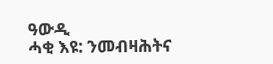ዓውዲ
ሓቂ እዩ: ንመብዛሕትና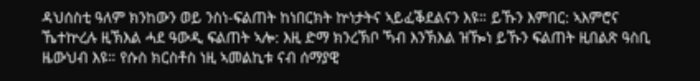ዳህሰስቲ ዓለም ክንከውን ወይ ንስነ-ፍልጠት ከነበርክት ኵነታትና ኣይፈቕደልናን እዩ። ይኹን እምበር: ኣእምሮና ኼተኵረሉ ዚኽእል ሓደ ዓውዲ ፍልጠት ኣሎ: እዚ ድማ ክንረኽቦ ኻብ እንኽእል ዝዀነ ይኹን ፍልጠት ዚበልጽ ዓስቢ ዜውህብ እዩ። የሱስ ክርስቶስ ነዚ ኣመልኪቱ ናብ ሰማያዊ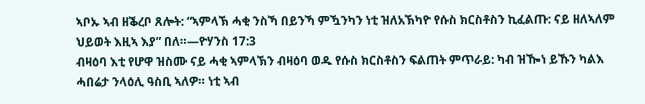ኣቦኡ ኣብ ዘቕረቦ ጸሎት: “ኣምላኽ ሓቂ ንስኻ በይንኻ ምዃንካን ነቲ ዝለአኽካዮ የሱስ ክርስቶስን ኪፈልጡ: ናይ ዘለኣለም ህይወት እዚኣ እያ” በለ።—ዮሃንስ 17:3
ብዛዕባ እቲ የሆዋ ዝስሙ ናይ ሓቂ ኣምላኽን ብዛዕባ ወዱ የሱስ ክርስቶስን ፍልጠት ምጥራይ: ካብ ዝዀነ ይኹን ካልእ ሓበሬታ ንላዕሊ ዓስቢ ኣለዎ። ነቲ ኣብ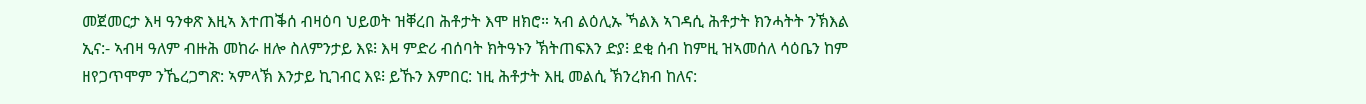መጀመርታ እዛ ዓንቀጽ እዚኣ እተጠቕሰ ብዛዕባ ህይወት ዝቐረበ ሕቶታት እሞ ዘክሮ። ኣብ ልዕሊኡ ኻልእ ኣገዳሲ ሕቶታት ክንሓትት ንኽእል ኢና:- ኣብዛ ዓለም ብዙሕ መከራ ዘሎ ስለምንታይ እዩ፧ እዛ ምድሪ ብሰባት ክትዓኑን ኽትጠፍእን ድያ፧ ደቂ ሰብ ከምዚ ዝኣመሰለ ሳዕቤን ከም ዘየጋጥሞም ንኼረጋግጽ: ኣምላኽ እንታይ ኪገብር እዩ፧ ይኹን እምበር: ነዚ ሕቶታት እዚ መልሲ ኽንረክብ ከለና: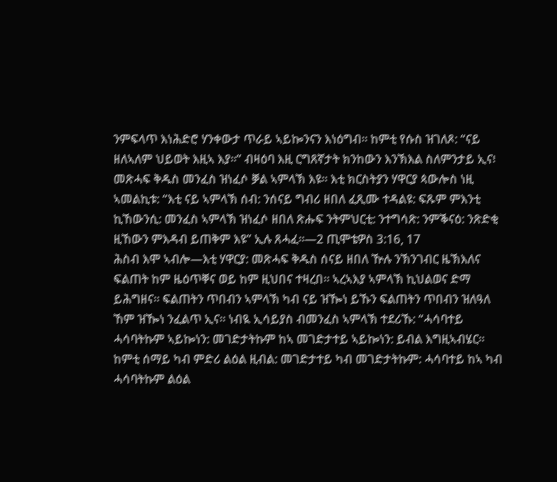ንምፍላጥ እነሕድሮ ሃንቀውታ ጥራይ ኣይኰንናን እነዕግብ። ከምቲ የሱስ ዝገለጾ: “ናይ ዘለኣለም ህይወት እዚኣ እያ።” ብዛዕባ እዚ ርግጸኛታት ክንከውን እንኽእል ስለምንታይ ኢና፧
መጽሓፍ ቅዱስ መንፈስ ዝነፈሶ ቓል ኣምላኽ እዩ። እቲ ክርስትያን ሃዋርያ ጳውሎስ ነዚ ኣመልኪቱ: “እቲ ናይ ኣምላኽ ሰብ: ንሰናይ ግብሪ ዘበለ ፈጺሙ ተዳልዩ: ፍጹም ምእንቲ ኪኸውንሲ: መንፈስ ኣምላኽ ዝነፈሶ ዘበለ ጽሑፍ ንትምህርቲ: ንተግሳጽ: ንምቕናዕ: ንጽድቂ ዚኸውን ምእዳብ ይጠቅም እዩ” ኢሉ ጸሓፈ።—2 ጢሞቴዎስ 3:16, 17
ሕስብ እሞ ኣብሎ—እቲ ሃዋርያ: መጽሓፍ ቅዱስ ሰናይ ዘበለ ዅሉ ንኽንገብር ዜኽእለና ፍልጠት ከም ዜዕጥቐና ወይ ከም ዚህበና ተዛረበ። ኣረኣእያ ኣምላኽ ኪህልወና ድማ ይሕግዘና። ፍልጠትን ጥበብን ኣምላኽ ካብ ናይ ዝዀነ ይኹን ፍልጠትን ጥበብን ዝለዓለ ኸም ዝዀነ ንፈልጥ ኢና። ነብዪ ኢሳይያስ ብመንፈስ ኣምላኽ ተደሪኹ: “ሓሳባተይ ሓሳባትኩም ኣይኰነን: መገድታትኩም ከኣ መገድታተይ ኣይኰነን: ይብል እግዚኣብሄር። ከምቲ ሰማይ ካብ ምድሪ ልዕል ዚብል: መገድታተይ ካብ መገድታትኩም: ሓሳባተይ ከኣ ካብ ሓሳባትኩም ልዕል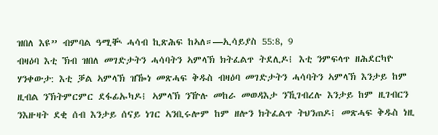ዝበለ እዩ” ብምባል ዓሚቚ ሓሳብ ኪጽሕፍ ከኣለ።—ኢሳይያስ 55:8, 9
ብዛዕባ እቲ ኽብ ዝበለ መገድታትን ሓሳባትን ኣምላኽ ክትፈልጥ ትደሊዶ፧ እቲ ንምፍላጥ ዘሕደርካዮ ሃንቀውታ: እቲ ቓል ኣምላኽ ዝዀነ መጽሓፍ ቅዱስ ብዛዕባ መገድታትን ሓሳባትን ኣምላኽ እንታይ ከም ዚብል ንኽትምርምር ደፋፊኡካዶ፧ ኣምላኽ ንዅሉ መከራ መወዳእታ ንኺገብረሉ እንታይ ከም ዚገብርን ንእዙዛት ደቂ ሰብ እንታይ ሰናይ ነገር ኣንቢሩሎም ከም ዘሎን ክትፈልጥ ትህንጠዶ፧ መጽሓፍ ቅዱስ ነዚ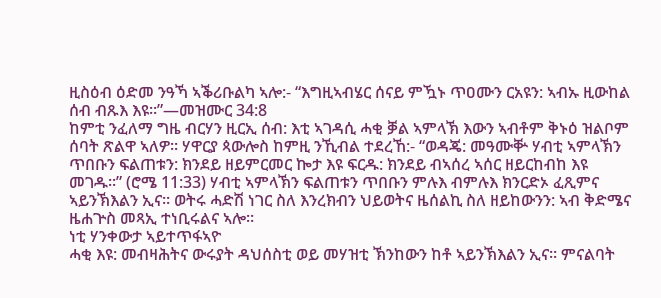ዚስዕብ ዕድመ ንዓኻ ኣቕሪቡልካ ኣሎ:- “እግዚኣብሄር ሰናይ ምዃኑ ጥዐሙን ርአዩን: ኣብኡ ዚውከል ሰብ ብጹእ እዩ።”—መዝሙር 34:8
ከምቲ ንፈለማ ግዜ ብርሃን ዚርኢ ሰብ: እቲ ኣገዳሲ ሓቂ ቓል ኣምላኽ እውን ኣብቶም ቅኑዕ ዝልቦም ሰባት ጽልዋ ኣለዎ። ሃዋርያ ጳውሎስ ከምዚ ንኺብል ተደረኸ:- “ወዳጄ: መዓሙቝ ሃብቲ ኣምላኽን ጥበቡን ፍልጠቱን: ክንደይ ዘይምርመር ኰታ እዩ ፍርዱ: ክንደይ ብኣሰረ ኣሰር ዘይርከብከ እዩ መገዱ።” (ሮሜ 11:33) ሃብቲ ኣምላኽን ፍልጠቱን ጥበቡን ምሉእ ብምሉእ ክንርድኦ ፈጺምና ኣይንኽእልን ኢና። ወትሩ ሓድሽ ነገር ስለ እንረክብን ህይወትና ዜሰልኪ ስለ ዘይከውንን: ኣብ ቅድሜና ዜሐጕስ መጻኢ ተነቢሩልና ኣሎ።
ነቲ ሃንቀውታ ኣይተጥፋኣዮ
ሓቂ እዩ: መብዛሕትና ውሩያት ዳህሰስቲ ወይ መሃዝቲ ኽንከውን ከቶ ኣይንኽእልን ኢና። ምናልባት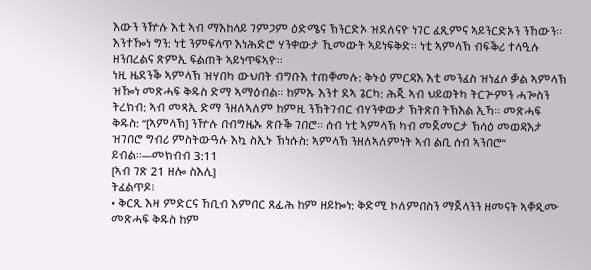እውን ንዅሉ እቲ ኣብ ማእከላይ ገምጋም ዕድሜና ኽንርድኦ ዝደለናዮ ነገር ፈጺምና ኣይንርድኦን ንኸውን። እንተዀነ ግን: ነቲ ንምፍላጥ እነሕድሮ ሃንቀውታ ኺመውት ኣይነፍቅድ። ነቲ ኣምላኽ ብፍቕሪ ተላዒሉ ዘንበረልና ጽምኢ ፍልጠት ኣይነጥፍኣዮ።
ነዚ ዜደንቕ ኣምላኽ ዝሃበካ ውህበት ብግቡእ ተጠቐመሉ: ቅኑዕ ምርዳእ እቲ መንፈስ ዝነፈሶ ቓል ኣምላኽ ዝዀነ መጽሓፍ ቅዱስ ድማ ኣማዕብል። ከምኡ እንተ ደኣ ጌርካ: ሕጂ ኣብ ህይወትካ ትርጕምን ሓጐስን ትረክብ: ኣብ መጻኢ ድማ ንዘለኣለም ከምዚ ንኽትገብር ብሃንቀውታ ኽትጽበ ትኽእል ኢኻ። መጽሓፍ ቅዱስ: “[ኣምላኽ] ንዅሉ በብግዜኡ ጽቡቕ ገበሮ። ሰብ ነቲ ኣምላኽ ካብ መጀመርታ ኽሳዕ መወዳእታ ዝገበሮ ግብሪ ምስትውዓሉ እኳ ስኢኑ ኽነሱስ: ኣምላኽ ንዘለኣለምነት ኣብ ልቢ ሰብ ኣንበሮ” ይብል።—መክብብ 3:11
[ኣብ ገጽ 21 ዘሎ ስእሊ]
ትፈልጥዶ፧
• ቅርጺ እዛ ምድርና ኸቢብ እምበር ጸፊሕ ከም ዘይኰነ: ቅድሚ ኮለምበስን ማጀላንን ዘመናት ኣቐዲሙ መጽሓፍ ቅዱስ ከም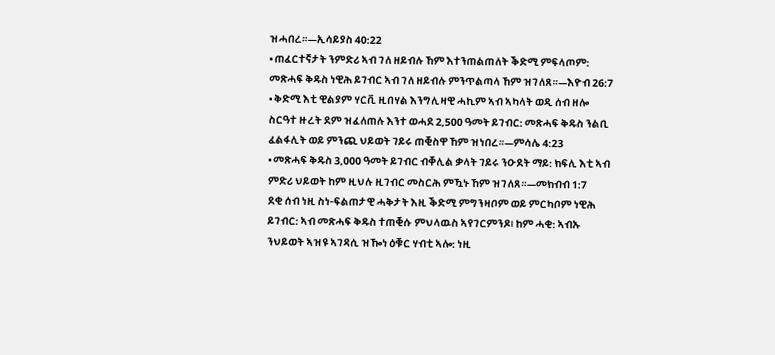ዝሓበረ።—ኢሳይያስ 40:22
• ጠፈርተኛታት ንምድሪ ኣብ ገለ ዘይብሉ ኸም እተንጠልጠለት ቕድሚ ምፍላጦም: መጽሓፍ ቅዱስ ነዊሕ ይገብር ኣብ ገለ ዘይብሉ ምንጥልጣላ ኸም ዝገለጸ።—እዮብ 26:7
• ቅድሚ እቲ ዊልያም ሃርቪ ዚበሃል እንግሊዛዊ ሓኪም ኣብ ኣካላት ወዲ ሰብ ዘሎ ስርዓተ ዙረት ደም ዝፈለጠሉ እንተ ወሓደ 2,500 ዓመት ይገብር: መጽሓፍ ቅዱስ ንልቢ ፈልፋሊት ወይ ምንጪ ህይወት ገይሩ ጠቒስዋ ኸም ዝነበረ።—ምሳሌ 4:23
• መጽሓፍ ቅዱስ 3,000 ዓመት ይገብር ብቐሊል ቃላት ገይሩ ንዑደት ማይ: ክፍሊ እቲ ኣብ ምድሪ ህይወት ከም ዚህሉ ዚገብር መስርሕ ምዃኑ ኸም ዝገለጸ።—መክብብ 1:7
ደቂ ሰብ ነዚ ስነ-ፍልጠታዊ ሓቅታት እዚ ቕድሚ ምግንዛቦም ወይ ምርካቦም ነዊሕ ይገብር: ኣብ መጽሓፍ ቅዱስ ተጠቒሱ ምህላዉስ ኣየገርምንዶ፧ ከም ሓቂ: ኣብኡ ንህይወት ኣዝዩ ኣገዳሲ ዝዀነ ዕቑር ሃብቲ ኣሎ: ነዚ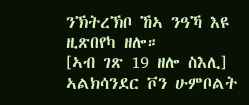ንኽትረኽቦ ኸኣ ንዓኻ እዩ ዚጽበየካ ዘሎ።
[ኣብ ገጽ 19 ዘሎ ስእሊ]
ኣልክሳንደር ቮን ሁምቦልት